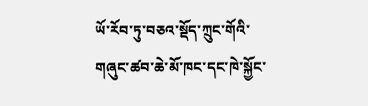ཡོ་རོབ་ཏུ་བཅའ་སྡོད་ཀྲུང་གོའི་གཞུང་ཚབ་ཆེ་མོ་ཁང་དང་ཁེ་སྐྱོང་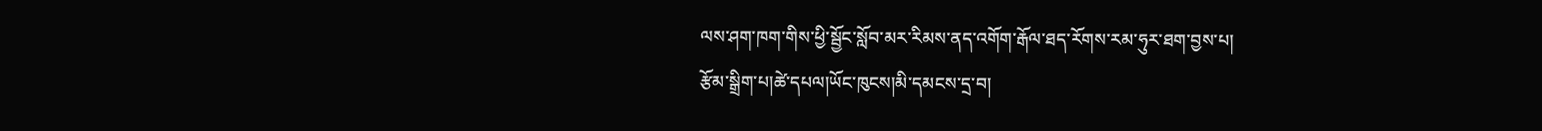ལས་ཤག་ཁག་གིས་ཕྱི་སྦྱོང་སློབ་མར་རིམས་ནད་འགོག་རྒོལ་ཐད་རོགས་རམ་ཧུར་ཐག་བྱས་པ།
རྩོམ་སྒྲིག་པ།ཚེ་དཔལ།ཡོང་ཁུངས།མི་དམངས་དྲ་བ།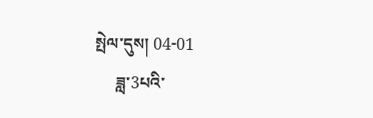སྤེལ་དུས། 04-01
     ཟླ་3པའི་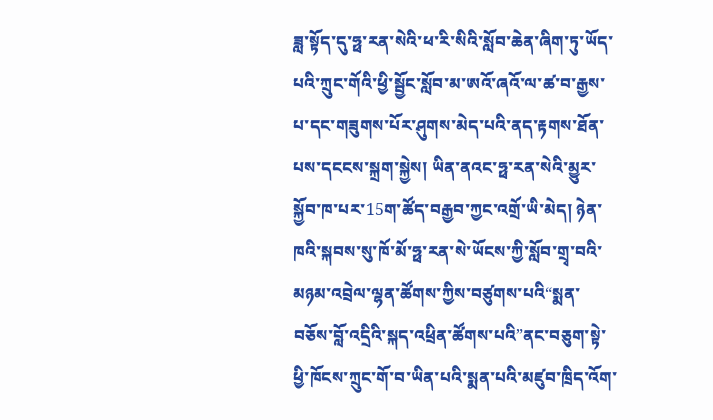ཟླ་སྟོད་དུ་ཧྥ་རན་སེའི་ཕ་རི་སིའི་སློབ་ཆེན་ཞིག་ཏུ་ཡོད་པའི་ཀྲུང་གོའི་ཕྱི་སྦྱོང་སློབ་མ་ཨའོ་ཞའོ་ལ་ཚ་བ་རྒྱས་པ་དང་གཟུགས་པོར་ཤུགས་མེད་པའི་ནད་རྟགས་ཐོན་པས་དངངས་སྐྲག་སྐྱེས། ཡིན་ནའང་ཧྥ་རན་སེའི་མྱུར་སྐྱོབ་ཁ་པར་15ག་ཚོད་བརྒྱབ་ཀྱང་འགྲོ་ཡི་མེད། ཉེན་ཁའི་སྐབས་སུ་ཁོ་མོ་ཧྥ་རན་སེ་ཡོངས་ཀྱི་སློབ་གྲྭ་བའི་མཉམ་འབྲེལ་ལྷན་ཚོགས་ཀྱིས་བཙུགས་པའི“སྨན་བཅོས་བློ་འདྲིའི་སྐད་འཕྲིན་ཚོགས་པའི”ནང་བཅུག་སྟེ་ཕྱི་ཁོངས་ཀྲུང་གོ་བ་ཡིན་པའི་སྨན་པའི་མཛུབ་ཁྲིད་འོག་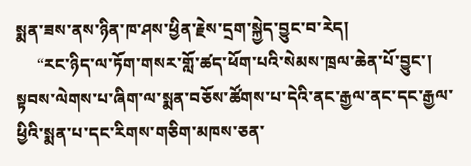སྨན་ཟས་ནས་ཉིན་ཁ་ཤས་ཕྱིན་རྗེས་དྲག་སྐྱེད་བྱུང་བ་རེད།
     “རང་ཉིད་ལ་ཏོག་གསར་གློ་ཚད་ཕོག་པའི་སེམས་ཁྲལ་ཆེན་པོ་བྱུང་། སྟབས་ལེགས་པ་ཞིག་ལ་སྨན་བཅོས་ཚོགས་པ་དེའི་ནང་རྒྱལ་ནང་དང་རྒྱལ་ཕྱིའི་སྨན་པ་དང་རིགས་གཅིག་མཁས་ཅན་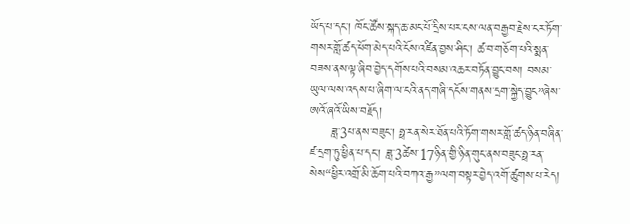ཡོད་པ་དང་། ཁོང་ཚོས་སྐད་ཆ་མང་པོ་དྲིས་པར་ངས་ལན་བརྒྱབ་རྗེས་ངར་ཏོག་གསར་གློ་ཚད་ཕོག་མེད་པའི་ངོས་འཛིན་བྱས་ཤིང་། ཚ་བ་གཅོག་པའི་སྨན་བཟས་ནས་ལྟ་ཞིབ་བྱེད་དགོས་པའི་བསམ་འཆར་བཏོན་བྱུང་བས། བསམ་ཡུལ་ལས་འདས་པ་ཞིག་ལ་ངའི་ནད་གཞི་དངོས་གནས་དྲག་སྐྱེད་བྱུང”ཞེས་ཨའོ་ཞའོ་ཡིས་བརྗོད།
     ཟླ་3པ་ནས་བཟུང་། ཧྥ་རན་སེར་ཐོན་པའི་ཏོག་གསར་གློ་ཚད་ཉིན་བཞིན་ཛ་དྲག་ཏུ་ཕྱིན་པ་དང་། ཟླ་3ཚེས་17ཉིན་གྱི་ཉིན་གུང་ནས་བཟུང་ཧྥ་རན་སེས“ཕྱིར་འགྲོ་མི་ཆོག་པའི་བཀའ་རྒྱ”ལག་བསྟར་བྱེད་འགོ་ཚུགས་པ་རེད།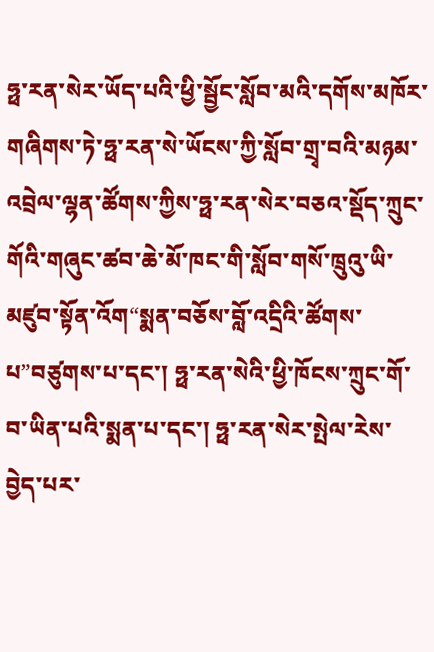ཧྥ་རན་སེར་ཡོད་པའི་ཕྱི་སྦྱོང་སློབ་མའི་དགོས་མཁོར་གཞིགས་ཏེ་ཧྥ་རན་སེ་ཡོངས་ཀྱི་སློབ་གྲྭ་བའི་མཉམ་འབྲེལ་ལྷན་ཚོགས་ཀྱིས་ཧྥ་རན་སེར་བཅའ་སྡོད་ཀྲུང་གོའི་གཞུང་ཚབ་ཆེ་མོ་ཁང་གི་སློབ་གསོ་ཁྲུའུ་ཡི་མཛུབ་སྟོན་འོག“སྨན་བཅོས་བློ་འདྲིའི་ཚོགས་པ”བཙུགས་པ་དང་། ཧྥ་རན་སེའི་ཕྱི་ཁོངས་ཀྲུང་གོ་བ་ཡིན་པའི་སྨན་པ་དང་། ཧྥ་རན་སེར་སྤེལ་རེས་བྱེད་པར་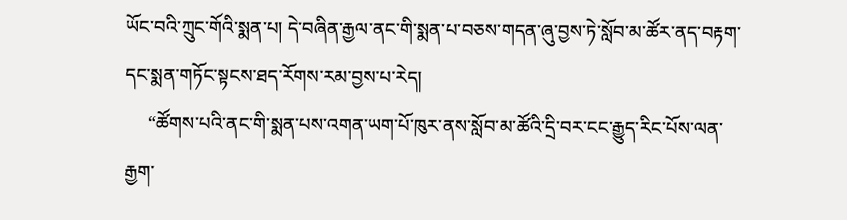ཡོང་བའི་ཀྲུང་གོའི་སྨན་པ། དེ་བཞིན་རྒྱལ་ནང་གི་སྨན་པ་བཅས་གདན་ཞུ་བྱས་ཏེ་སློབ་མ་ཚོར་ནད་བརྟག་དང་སྨན་གཏོང་སྟངས་ཐད་རོགས་རམ་བྱས་པ་རེད།
     “ཚོགས་པའི་ནང་གི་སྨན་པས་འགན་ཡག་པོ་ཁུར་ནས་སློབ་མ་ཚོའི་དྲི་བར་ངང་རྒྱུད་རིང་པོས་ལན་རྒྱག་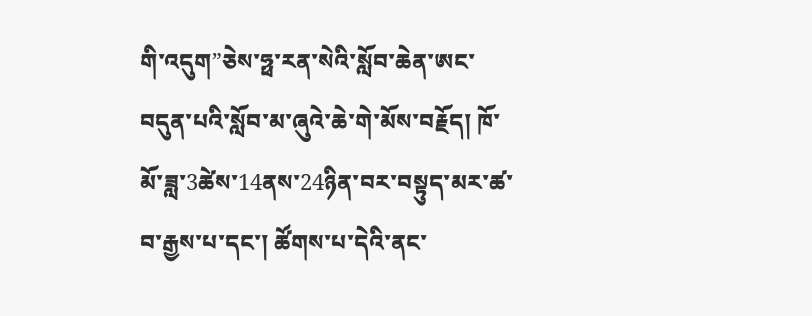གི་འདུག”ཅེས་ཧྥ་རན་སེའི་སློབ་ཆེན་ཨང་བདུན་པའི་སློབ་མ་ཞུའེ་ཆེ་གེ་མོས་བརྗོད། ཁོ་མོ་ཟླ་3ཚེས་14ནས་24ཉིན་བར་བསྟུད་མར་ཚ་བ་རྒྱས་པ་དང་། ཚོགས་པ་དེའི་ནང་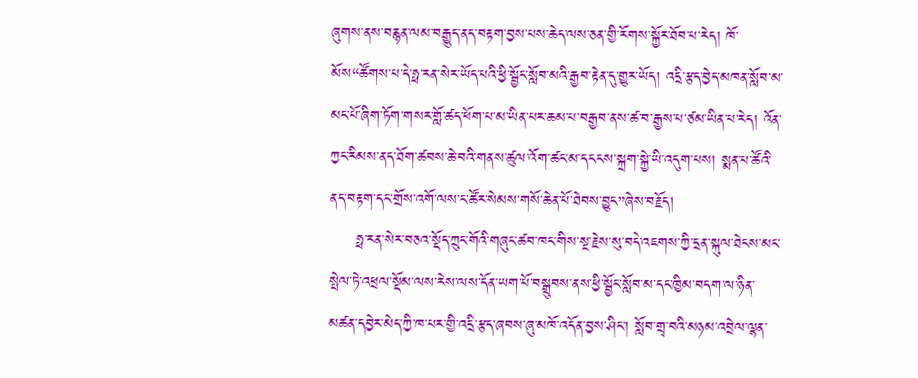ཞུགས་ནས་བརྙན་ལམ་བརྒྱུད་ནད་བརྟག་བྱས་པས་ཆེད་ལས་ཅན་གྱི་རོགས་སྐྱོར་ཐོབ་པ་རེད། ཁོ་མོས“ཚོགས་པ་དེ་ཧྥ་རན་སེར་ཡོད་པའི་ཕྱི་སྦྱོང་སློབ་མའི་རྒྱབ་རྟེན་དུ་གྱུར་ཡོད། འདྲི་རྩད་བྱེད་མཁན་སློབ་མ་མང་པོ་ཞིག་ཏོག་གསར་གློ་ཚད་ཕོག་པ་མ་ཡིན་པར་ཆམ་པ་བརྒྱབ་ནས་ཚ་བ་རྒྱས་པ་ཙམ་ཡིན་པ་རེད། འོན་ཀྱང་རིམས་ནད་ཐོག་ཚབས་ཆེ་བའི་གནས་ཚུལ་འོག་ཚང་མ་དངངས་སྐྲག་སྐྱེ་ཡི་འདུག་པས། སྨན་པ་ཚོའི་ནད་བརྟག་དང་གྲོས་འགོ་ལས་ང་ཚོར་སེམས་གསོ་ཆེན་པོ་ཐེབས་བྱུང”ཞེས་བརྗོད།
     ཧྥ་རན་སེར་བཅའ་སྡོད་ཀྲུང་གོའི་གཞུང་ཚབ་ཁང་གིས་སྔ་རྗེས་སུ་བདེ་འཇགས་ཀྱི་དྲན་སྐུལ་ཐེངས་མང་སྤེལ་ཏེ་འཕྲལ་སྡོམ་ལས་རེས་ལས་དོན་ཡག་པོ་བསྒྲུབས་ནས་ཕྱི་སྦྱོང་སློབ་མ་དང་ཁྱིམ་བདག་ལ་ཉིན་མཚན་དབྱེར་མེད་ཀྱི་ཁ་པར་གྱི་འདྲི་རྩད་ཞབས་ཞུ་མཁོ་འདོན་བྱས་ཤིང་། སློབ་གྲྭ་བའི་མཉམ་འབྲེལ་ལྷན་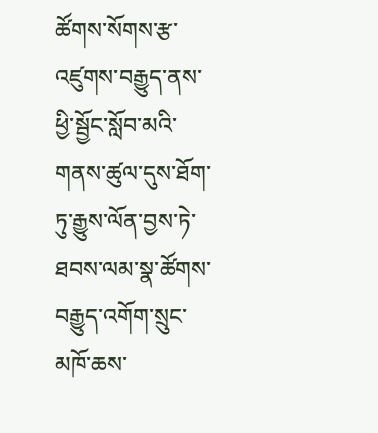ཚོགས་སོགས་རྩ་འཛུགས་བརྒྱུད་ནས་ཕྱི་སྦྱོང་སློབ་མའི་གནས་ཚུལ་དུས་ཐོག་ཏུ་རྒྱུས་ལོན་བྱས་ཏེ་ཐབས་ལམ་སྣ་ཚོགས་བརྒྱུད་འགོག་སྲུང་མཁོ་ཆས་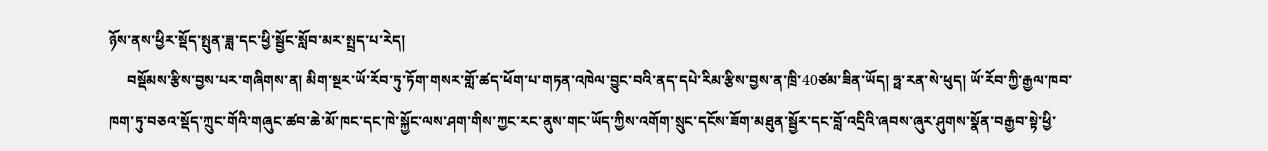ཉོས་ནས་ཕྱིར་སྡོད་སྤུན་ཟླ་དང་ཕྱི་སྦྱོང་སློབ་མར་སྤྲད་པ་རེད།
     བསྡོམས་རྩིས་བྱས་པར་གཞིགས་ན། མིག་སྔར་ཡོ་རོབ་ཏུ་ཏོག་གསར་གློ་ཚད་ཕོག་པ་གཏན་འཁེལ་བྱུང་བའི་ནད་དཔེ་རིམ་རྩིས་བྱས་ན་ཁྲི་40ཙམ་ཟིན་ཡོད། ཧྥ་རན་སེ་ཕུད། ཡོ་རོབ་ཀྱི་རྒྱལ་ཁབ་ཁག་ཏུ་བཅའ་སྡོད་ཀྲུང་གོའི་གཞུང་ཚབ་ཆེ་མོ་ཁང་དང་ཁེ་སྐྱོང་ལས་ཤག་གིས་ཀྱང་རང་ནུས་གང་ཡོད་ཀྱིས་འགོག་སྲུང་དངོས་ཟོག་མཐུན་སྦྱོར་དང་བློ་འདྲིའི་ཞབས་ཞུར་ཤུགས་སྣོན་བརྒྱབ་སྟེ་ཕྱི་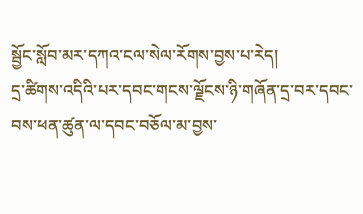སྦྱོང་སློབ་མར་དཀའ་ངལ་སེལ་རོགས་བྱས་པ་རེད།
དྲ་ཚིགས་འདིའི་པར་དབང་གངས་ལྗོངས་ཉི་གཞོན་དྲ་བར་དབང་བས་ཕན་ཚུན་ལ་དབང་བཅོལ་མ་བྱས་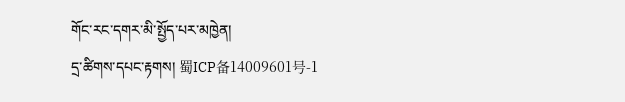གོང་རང་དགར་མི་སྤྱོད་པར་མཁྱེན།
དྲ་ཚིགས་དཔང་རྟགས། 蜀ICP备14009601号-1